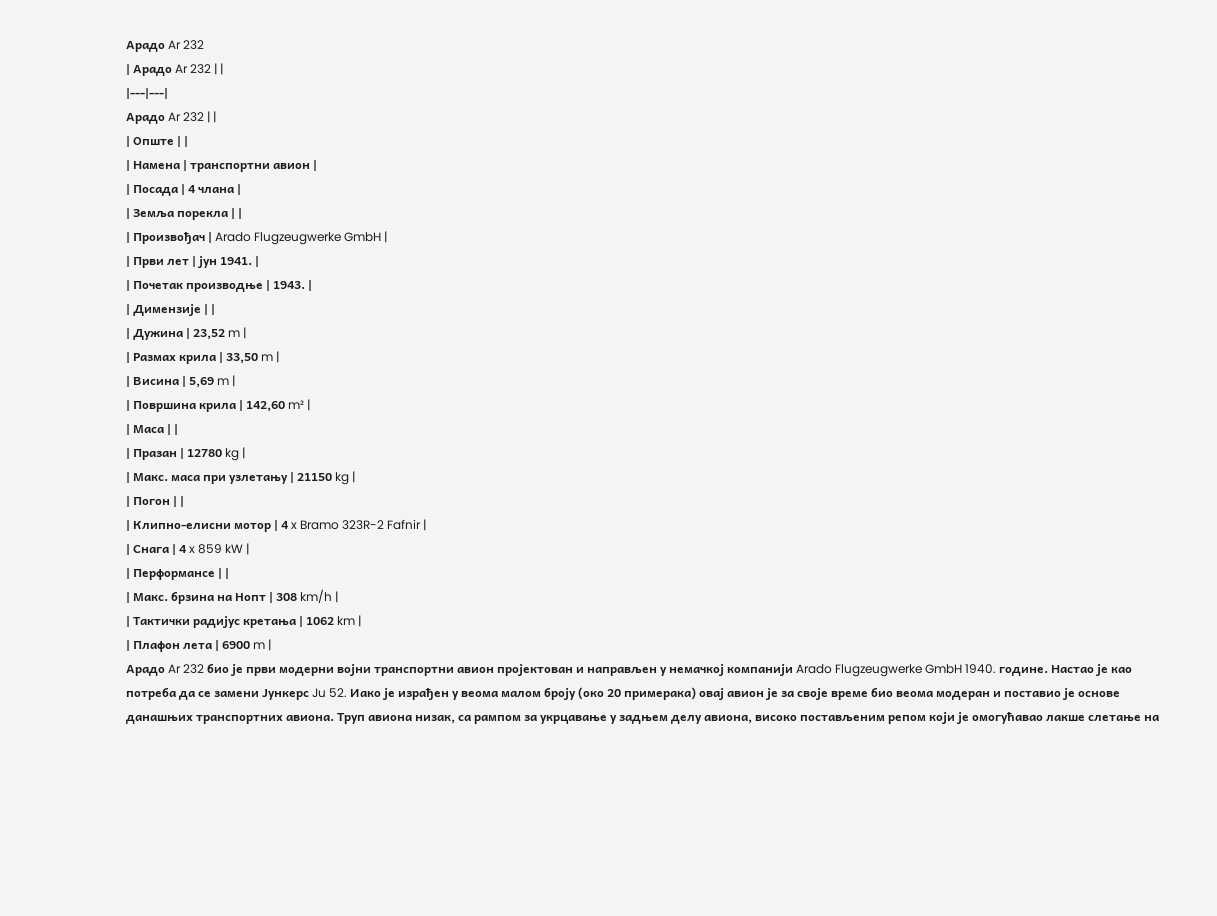Арадо Ar 232
| Арадо Ar 232 | |
|---|---|
Арадо Ar 232 | |
| Опште | |
| Намена | транспортни авион |
| Посада | 4 члана |
| Земља порекла | |
| Произвођач | Arado Flugzeugwerke GmbH |
| Први лет | јун 1941. |
| Почетак производње | 1943. |
| Димензије | |
| Дужина | 23,52 m |
| Размах крила | 33,50 m |
| Висина | 5,69 m |
| Површина крила | 142,60 m² |
| Маса | |
| Празан | 12780 kg |
| Макс. маса при узлетању | 21150 kg |
| Погон | |
| Клипно-елисни мотор | 4 x Bramo 323R-2 Fafnir |
| Снага | 4 x 859 kW |
| Перформансе | |
| Макс. брзина на Hопт | 308 km/h |
| Тактички радијус кретања | 1062 km |
| Плафон лета | 6900 m |
Арадо Ar 232 био је први модерни војни транспортни авион пројектован и направљен у немачкој компанији Arado Flugzeugwerke GmbH 1940. године. Настао је као потреба да се замени Јункерс Ju 52. Иако је израђен у веома малом броју (око 20 примерака) овај авион је за своје време био веома модеран и поставио је основе данашњих транспортних авиона. Труп авиона низак, са рампом за укрцавање у задњем делу авиона, високо постављеним репом који је омогућавао лакше слетање на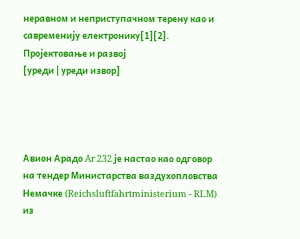неравном и неприступачном терену као и савременију електронику[1][2].
Пројектовање и развој
[уреди | уреди извор]




Авион Арадо Ar 232 је настао као одговор на тендер Министарства ваздухопловства Немачке (Reichsluftfahrtministerium - RLM) из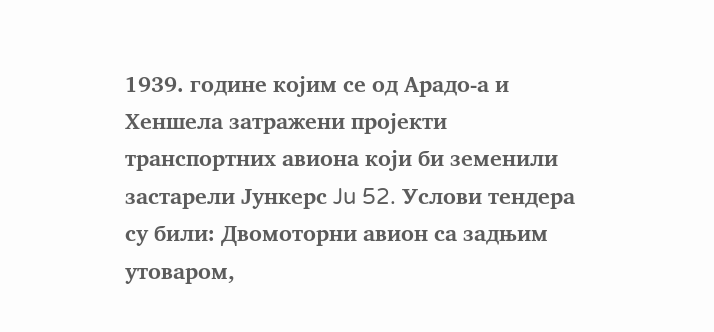1939. године којим се од Арадо-а и Хеншела затражени пројекти транспортних авиона који би земенили застарели Јункерс Ju 52. Услови тендера су били: Двомоторни авион са задњим утоваром,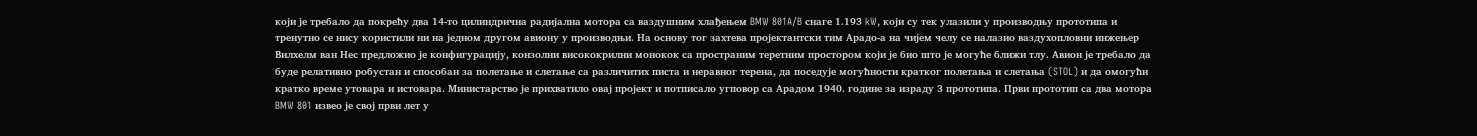који је требало да покрећу два 14-то цилиндрична радијална мотора са ваздушним хлађењем BMW 801A/B снаге 1.193 kW, који су тек улазили у производњу прототипа и тренутно се нису користили ни на једном другом авиону у производњи. На основу тог захтева пројектантски тим Арадо-а на чијем челу се налазио ваздухопловни инжењер Вилхелм ван Нес предложио је конфигурацију, конзолни висококрилни монокок са пространим теретним простором који је био што је могуће ближи тлу. Авион је требало да буде релативно робустан и способан за полетање и слетање са различитих писта и неравног терена, да поседује могућности кратког полетања и слетања (STOL) и да омогући кратко време утовара и истовара. Министарство је прихватило овај пројект и потписало угповор са Арадом 1940. године за израду 3 прототипа. Први прототип са два мотора BMW 801 извео је свој први лет у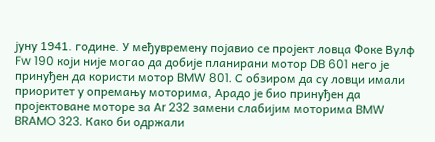јуну 1941. године. У међувремену појавио се пројект ловца Фоке Вулф Fw 190 који није могао да добије планирани мотор DB 601 него је принуђен да користи мотор BMW 801. С обзиром да су ловци имали приоритет у опремању моторима, Арадо је био принуђен да пројектоване моторе за Ar 232 замени слабијим моторима BMW BRAMO 323. Како би одржали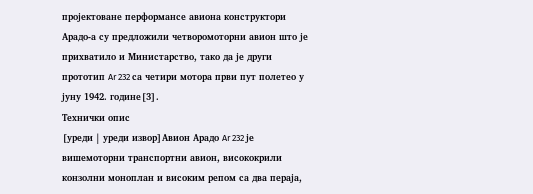пројектоване перформансе авиона конструктори Арадо-а су предложили четворомоторни авион што је прихватило и Министарство, тако да је други прототип Ar 232 са четири мотора први пут полетео у јуну 1942. године[3].
Технички опис
[уреди | уреди извор]Авион Арадо Ar 232 је вишемоторни транспортни авион, висококрили конзолни моноплан и високим репом са два пераја,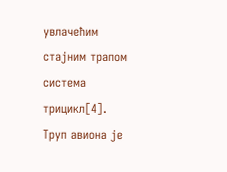увлачећим стајним трапом система трицикл[4].
Труп авиона је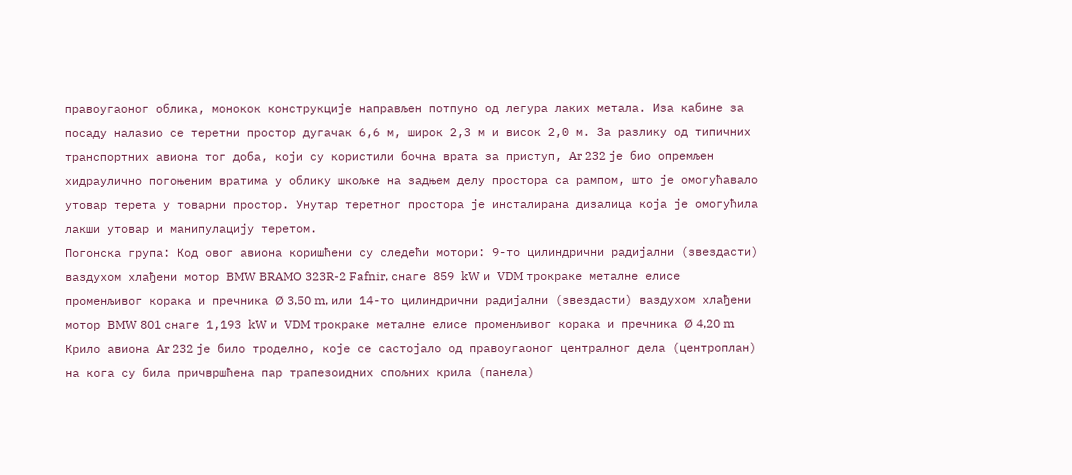правоугаоног облика, монокок конструкције направљен потпуно од легура лаких метала. Иза кабине за посаду налазио се теретни простор дугачак 6,6 м, широк 2,3 м и висок 2,0 м. За разлику од типичних транспортних авиона тог доба, који су користили бочна врата за приступ, Ar 232 је био опремљен хидраулично погоњеним вратима у облику шкољке на задњем делу простора са рампом, што је омогућавало утовар терета у товарни простор. Унутар теретног простора је инсталирана дизалица која је омогућила лакши утовар и манипулацију теретом.
Погонска група: Код овог авиона коришћени су следећи мотори: 9-то цилиндрични радијални (звездасти) ваздухом хлађени мотор BMW BRAMO 323R-2 Fafnir, снаге 859 kW и VDM трокракe металнe елисe променљивог корака и пречника Ø 3,50 m, или 14-то цилиндрични радијални (звездасти) ваздухом хлађени мотор BMW 801 снаге 1,193 kW и VDM трокракe металнe елисe променљивог корака и пречника Ø 4,20 m
Крило авиона Ar 232 је било троделно, које се састојало од правоугаоног централног дела (центроплан) на кога су била причвршћена пар трапезоидних спољних крила (панела)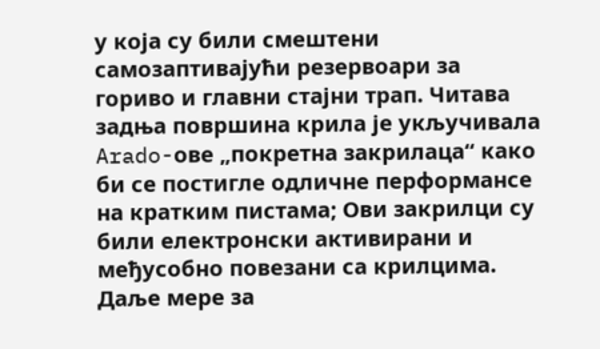у која су били смештени самозаптивајући резервоари за гориво и главни стајни трап. Читава задња површина крила је укључивала Arado-ове „покретна закрилаца“ како би се постигле одличне перформансе на кратким пистама; Ови закрилци су били електронски активирани и међусобно повезани са крилцима. Даље мере за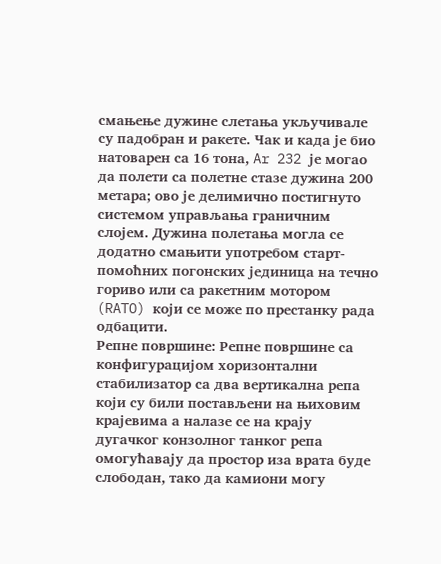смањење дужине слетања укључивале су падобран и ракете. Чак и када је био натоварен са 16 тона, Ar 232 је могао да полети са полетне стазе дужина 200 метара; ово је делимично постигнуто системом управљања граничним слојем. Дужина полетања могла се додатно смањити употребом старт-помоћних погонских јединица на течно гориво или са ракетним мотором (RATO) који се може по престанку рада одбацити.
Репне површине: Репне површине са конфигурацијом хоризонтални стабилизатор са два вертикална репа који су били постављени на њиховим крајевима а налазе се на крају дугачког конзолног танког репа омогућавају да простор иза врата буде слободан, тако да камиони могу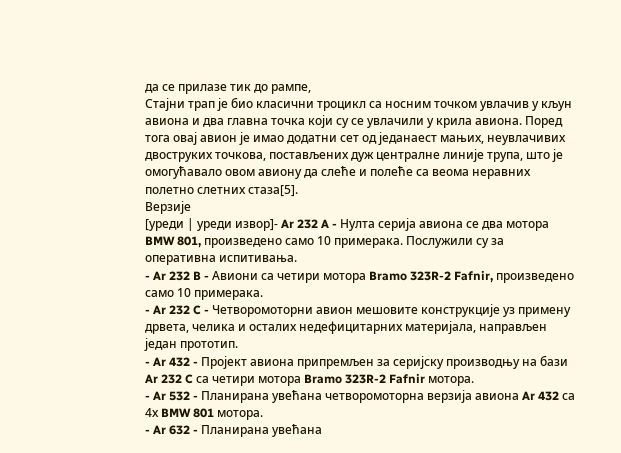да се прилазе тик до рампе,
Стајни трап је био класични троцикл са носним точком увлачив у кљун авиона и два главна точка који су се увлачили у крила авиона. Поред тога овај авион је имао додатни сет од једанаест мањих, неувлачивих двоструких точкова, постављених дуж централне линије трупа, што је омогућавало овом авиону да слеће и полеће са веома неравних полетно слетних стаза[5].
Верзије
[уреди | уреди извор]- Ar 232 A - Нулта серија авиона се два мотора BMW 801, произведено само 10 примерака. Послужили су за оперативна испитивања.
- Ar 232 B - Авиони са четири мотора Bramo 323R-2 Fafnir, произведено само 10 примерака.
- Ar 232 C - Четворомоторни авион мешовите конструкције уз примену дрвета, челика и осталих недефицитарних материјала, направљен један прототип.
- Ar 432 - Пројект авиона припремљен за серијску производњу на бази Ar 232 C са четири мотора Bramo 323R-2 Fafnir мотора.
- Ar 532 - Планирана увећана четворомоторна верзија авиона Ar 432 са 4х BMW 801 мотора.
- Ar 632 - Планирана увећана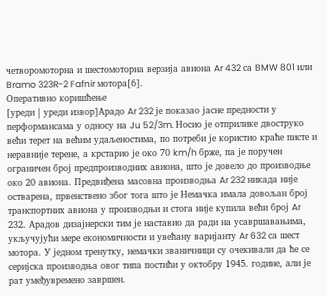четворомоторна и шестомоторна верзија авиона Ar 432 са BMW 801 или Bramo 323R-2 Fafnir мотора[6].
Оперативно коришћење
[уреди | уреди извор]Арадо Ar 232 је показао јасне предности у перформансама у односу на Ju 52/3m. Носио је отприлике двоструко већи терет на већим удаљеностима, по потреби је користио краће писте и неравније терене, а крстарио је око 70 km/h брже, па је поручен ограничен број предпроизводних авиона, што је довело до производње око 20 авиона. Предвиђена масовна производња Ar 232 никада није остварена, првенствено због тога што је Немачка имала довољан број транспортних авиона у производњи и стога није купила већи број Ar 232. Арадов дизајнерски тим је наставио да ради на усавршавањима, укључујући мере економичности и увећану варијанту Ar 632 са шест мотора. У једном тренутку, немачки званичници су очекивали да ће се серијска производња овог типа постићи у октобру 1945. године, али је рат умеђувремено завршен.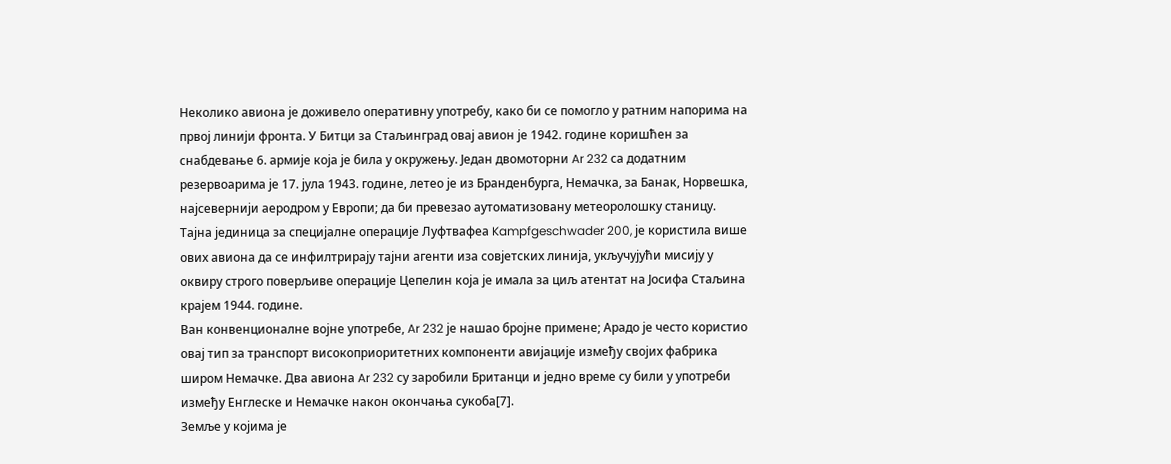Неколико авиона је доживело оперативну употребу, како би се помогло у ратним напорима на првој линији фронта. У Битци за Стаљинград овај авион је 1942. године коришћен за снабдевање 6. армије која је била у окружењу. Један двомоторни Ar 232 са додатним резервоарима је 17. јула 1943. године, летео је из Бранденбурга, Немачка, за Банак, Норвешка, најсевернији аеродром у Европи; да би превезао аутоматизовану метеоролошку станицу. Тајна јединица за специјалне операције Луфтвафеа Kampfgeschwader 200, је користила више ових авиона да се инфилтрирају тајни агенти иза совјетских линија, укључујући мисију у оквиру строго поверљиве операције Цепелин која је имала за циљ атентат на Јосифа Стаљина крајем 1944. године.
Ван конвенционалне војне употребе, Ar 232 је нашао бројне примене; Арадо је често користио овај тип за транспорт високоприоритетних компоненти авијације између својих фабрика широм Немачке. Два авиона Ar 232 су заробили Британци и једно време су били у употреби између Енглеске и Немачке након окончања сукоба[7].
Земље у којима је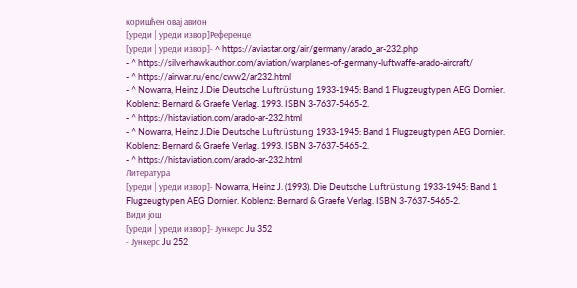коришћен овај авион
[уреди | уреди извор]Референце
[уреди | уреди извор]- ^ https://aviastar.org/air/germany/arado_ar-232.php
- ^ https://silverhawkauthor.com/aviation/warplanes-of-germany-luftwaffe-arado-aircraft/
- ^ https://airwar.ru/enc/cww2/ar232.html
- ^ Nowarra, Heinz J.Die Deutsche Luftrüstung 1933-1945: Band 1 Flugzeugtypen AEG Dornier. Koblenz: Bernard & Graefe Verlag. 1993. ISBN 3-7637-5465-2.
- ^ https://histaviation.com/arado-ar-232.html
- ^ Nowarra, Heinz J.Die Deutsche Luftrüstung 1933-1945: Band 1 Flugzeugtypen AEG Dornier. Koblenz: Bernard & Graefe Verlag. 1993. ISBN 3-7637-5465-2.
- ^ https://histaviation.com/arado-ar-232.html
Литература
[уреди | уреди извор]- Nowarra, Heinz J. (1993). Die Deutsche Luftrüstung 1933-1945: Band 1 Flugzeugtypen AEG Dornier. Koblenz: Bernard & Graefe Verlag. ISBN 3-7637-5465-2.
Види још
[уреди | уреди извор]- Јункерс Ju 352
- Јункерс Ju 252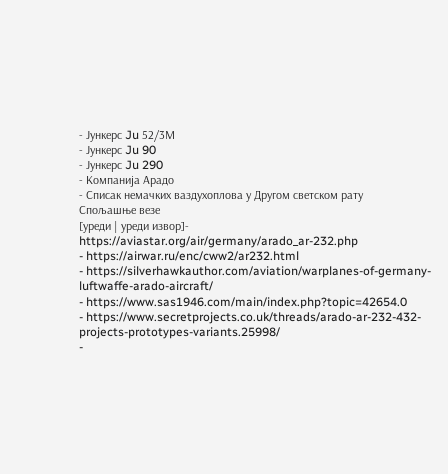- Јункерс Ju 52/3М
- Јункерс Ju 90
- Јункерс Ju 290
- Компанија Арадо
- Списак немачких ваздухоплова у Другом светском рату
Спољашње везе
[уреди | уреди извор]- https://aviastar.org/air/germany/arado_ar-232.php
- https://airwar.ru/enc/cww2/ar232.html
- https://silverhawkauthor.com/aviation/warplanes-of-germany-luftwaffe-arado-aircraft/
- https://www.sas1946.com/main/index.php?topic=42654.0
- https://www.secretprojects.co.uk/threads/arado-ar-232-432-projects-prototypes-variants.25998/
-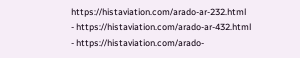https://histaviation.com/arado-ar-232.html
- https://histaviation.com/arado-ar-432.html
- https://histaviation.com/arado-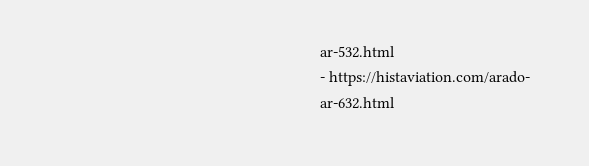ar-532.html
- https://histaviation.com/arado-ar-632.html